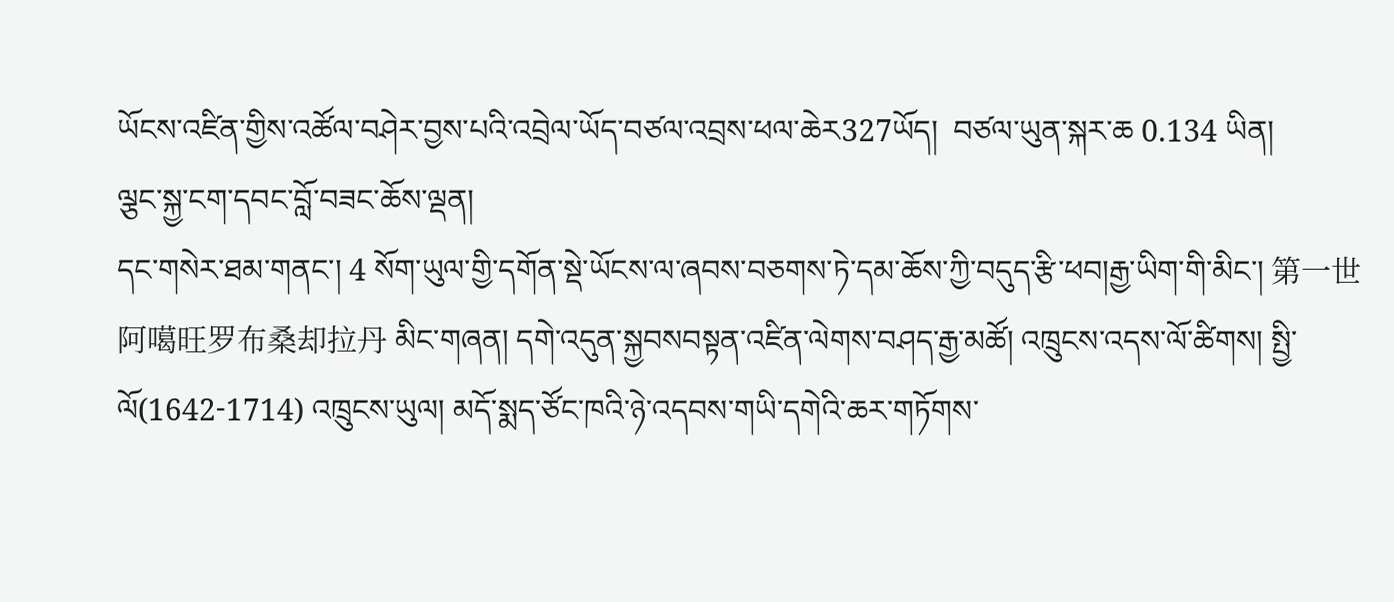ཡོངས་འཛིན་གྱིས་འཚོལ་བཤེར་བྱས་པའི་འབྲེལ་ཡོད་བཙལ་འབྲས་ཕལ་ཆེར327ཡོད།  བཙལ་ཡུན་སྐར་ཆ 0.134 ཡིན།
ལྕང་སྐྱ་ངག་དབང་བློ་བཟང་ཆོས་ལྡན།
དང་གསེར་ཐམ་གནང་། 4 སོག་ཡུལ་གྱི་དགོན་སྡེ་ཡོངས་ལ་ཞབས་བཅགས་ཏེ་དམ་ཆོས་ཀྱི་བདུད་རྩི་ཕབ།རྒྱ་ཡིག་གི་མིང་། 第一世阿噶旺罗布桑却拉丹 མིང་གཞན། དགེ་འདུན་སྐྱབསབསྟན་འཛིན་ལེགས་བཤད་རྒྱ་མཚོ། འཁྲུངས་འདས་ལོ་ཚིགས། སྤྱི་ལོ(1642-1714) འཁྲུངས་ཡུལ། མདོ་སྨད་ཙོང་ཁའི་ཉེ་འདབས་གཡི་དགེའི་ཆར་གཏོགས་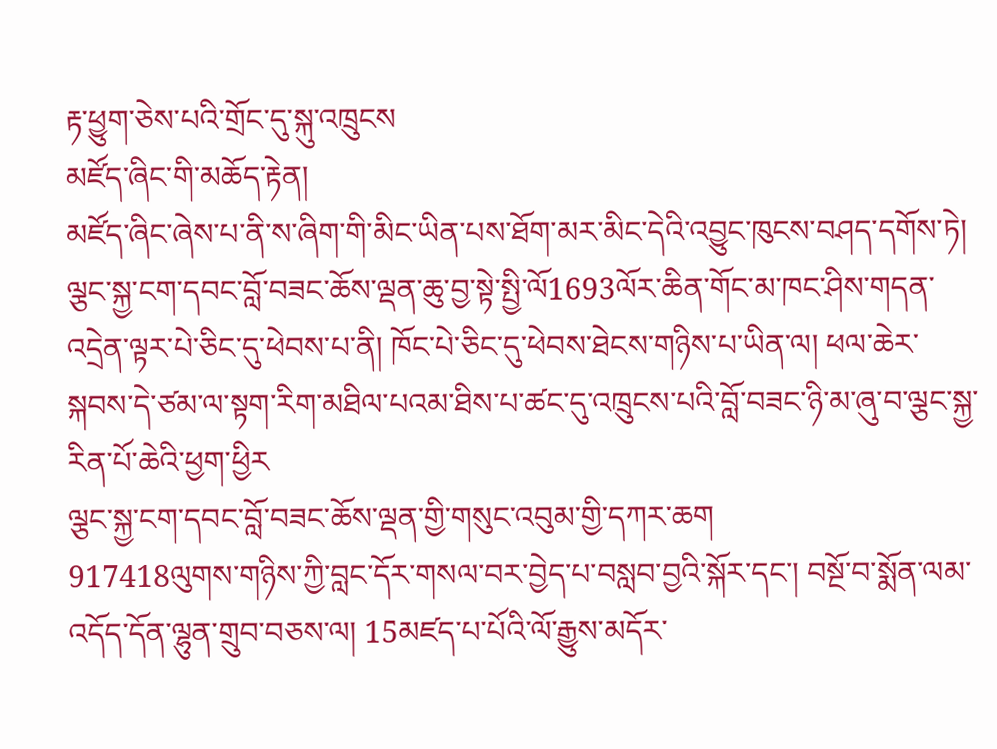རྟ་ཕྱུག་ཅེས་པའི་གྲོང་དུ་སྐུ་འཁྲུངས
མཛོད་ཞིང་གི་མཆོད་རྟེན།
མཛོད་ཞིང་ཞེས་པ་ནི་ས་ཞིག་གི་མིང་ཡིན་པས་ཐོག་མར་མིང་དེའི་འབྱུང་ཁུངས་བཤད་དགོས་ཏེ། ལྕང་སྐྱ་ངག་དབང་བློ་བཟང་ཆོས་ལྡན་ཆུ་བྱ་སྟེ་སྤྱི་ལོ1693ལོར་ཆིན་གོང་མ་ཁང་ཤིས་གདན་འདྲེན་ལྟར་པེ་ཅིང་དུ་ཕེབས་པ་ནི། ཁོང་པེ་ཅིང་དུ་ཕེབས་ཐེངས་གཉིས་པ་ཡིན་ལ། ཕལ་ཆེར་སྐབས་དེ་ཙམ་ལ་སྟག་རིག་མཐིལ་པའམ་ཐིས་པ་ཚང་དུ་འཁྲུངས་པའི་བློ་བཟང་ཉི་མ་ཞུ་བ་ལྕང་སྐྱ་རིན་པོ་ཆེའི་ཕྱག་ཕྱིར
ལྕང་སྐྱ་ངག་དབང་བློ་བཟང་ཆོས་ལྡན་གྱི་གསུང་འབུམ་གྱི་དཀར་ཆག
917418ལུགས་གཉིས་ཀྱི་བླང་དོར་གསལ་བར་བྱེད་པ་བསླབ་བྱའི་སྐོར་དང་། བསྔོ་བ་སྨོན་ལམ་འདོད་དོན་ལྷུན་གྲུབ་བཅས་ལ། 15མཛད་པ་པོའི་ལོ་རྒྱུས་མདོར་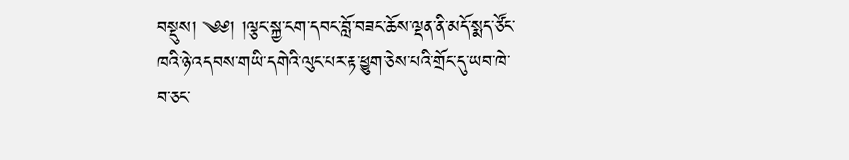བསྡུས། ༄༅། །ལྕང་སྐྱ་ངག་དབང་བློ་བཟང་ཆོས་ལྡན་ནི་མདོ་སྨད་ཙོང་ཁའི་ཉེ་འདབས་གཡི་དགེའི་ལུང་པར་རྟ་ཕྱུག་ཅེས་པའི་གྲོང་དུ་ཡབ་ཁེ་བ་ཅང་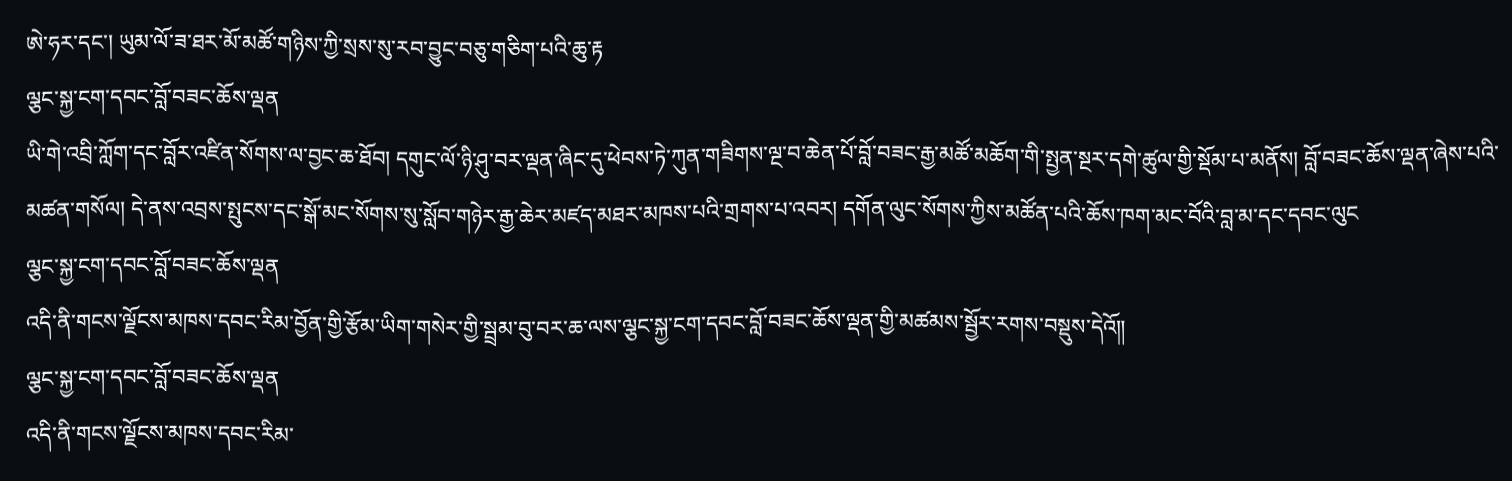ཨེ་ཧར་དང་། ཡུམ་ལོ་ཟ་ཐར་མོ་མཚོ་གཉིས་ཀྱི་སྲས་སུ་རབ་བྱུང་བཅུ་གཅིག་པའི་ཆུ་རྟ
ལྕང་སྐྱ་ངག་དབང་བློ་བཟང་ཆོས་ལྡན
ཡི་གེ་འབྲི་ཀློག་དང་བློར་འཛིན་སོགས་ལ་བྱང་ཆ་ཐོབ། དགུང་ལོ་ཉི་ཤུ་བར་ལྡན་ཞིང་དུ་ཕེབས་ཏེ་ཀུན་གཟིགས་ལྔ་བ་ཆེན་པོ་བློ་བཟང་རྒྱ་མཚོ་མཆོག་གི་སྤྱན་སྔར་དགེ་ཚུལ་གྱི་སྡོམ་པ་མནོས། བློ་བཟང་ཆོས་ལྡན་ཞེས་པའི་མཚན་གསོལ། དེ་ནས་འབྲས་སྤུངས་དང་སྒོ་མང་སོགས་སུ་སློབ་གཉེར་རྒྱ་ཆེར་མཛད་མཐར་མཁས་པའི་གྲགས་པ་འབར། དགོན་ལུང་སོགས་ཀྱིས་མཚོན་པའི་ཆོས་ཁག་མང་བོའི་བླ་མ་དང་དབང་ལུང
ལྕང་སྐྱ་ངག་དབང་བློ་བཟང་ཆོས་ལྡན
འདི་ནི་གངས་ལྗོངས་མཁས་དབང་རིམ་བྱོན་གྱི་རྩོམ་ཡིག་གསེར་གྱི་སྦྲམ་བུ་བར་ཆ་ལས་ལྕང་སྐྱ་ངག་དབང་བློ་བཟང་ཆོས་ལྡན་གྱི་མཚམས་སྦྱོར་རགས་བསྡུས་དེའོ༎
ལྕང་སྐྱ་ངག་དབང་བློ་བཟང་ཆོས་ལྡན
འདི་ནི་གངས་ལྗོངས་མཁས་དབང་རིམ་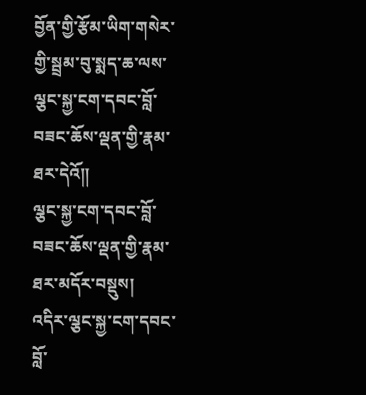བྱོན་གྱི་རྩོམ་ཡིག་གསེར་གྱི་སྦྲམ་བུ་སྨད་ཆ་ལས་ལྕང་སྐྱ་ངག་དབང་བློ་བཟང་ཆོས་ལྡན་གྱི་རྣམ་ཐར་དེའོ༎
ལྕང་སྐྱ་ངག་དབང་བློ་བཟང་ཆོས་ལྡན་གྱི་རྣམ་ཐར་མདོར་བསྡུས།
འདིར་ལྕང་སྐྱ་ངག་དབང་བློ་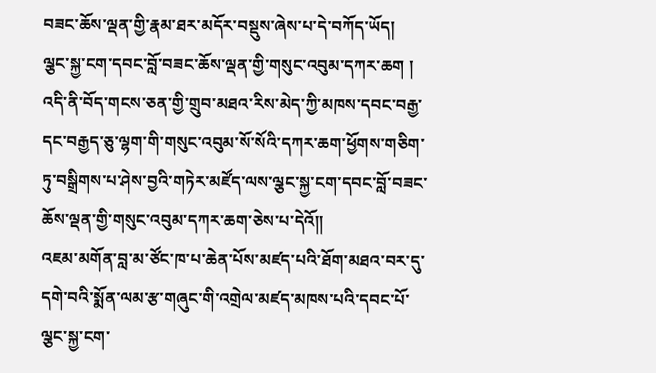བཟང་ཆོས་ལྡན་གྱི་རྣམ་ཐར་མདོར་བསྡུས་ཞེས་པ་དེ་བཀོད་ཡོད།
ལྕང་སྐྱ་ངག་དབང་བློ་བཟང་ཆོས་ལྡན་གྱི་གསུང་འབུམ་དཀར་ཆག །
འདི་ནི་བོད་གངས་ཅན་གྱི་གྲུབ་མཐའ་རིས་མེད་ཀྱི་མཁས་དབང་བརྒྱ་དང་བརྒྱད་ཅུ་ལྷག་གི་གསུང་འབུམ་སོ་སོའི་དཀར་ཆག་ཕྱོགས་གཅིག་ཏུ་བསྒྲིགས་པ་ཤེས་བྱའི་གཏེར་མཛོད་ལས་ལྕང་སྐྱ་ངག་དབང་བློ་བཟང་ཆོས་ལྡན་གྱི་གསུང་འབུམ་དཀར་ཆག་ཅེས་པ་དེའོ༎
འཇམ་མགོན་བླ་མ་ཙོང་ཁ་པ་ཆེན་པོས་མཛད་པའི་ཐོག་མཐའ་བར་དུ་དགེ་བའི་སྨོན་ལམ་རྩ་གཞུང་གི་འགྲེལ་མཛད་མཁས་པའི་དབང་པོ་ལྕང་སྐྱ་ངག་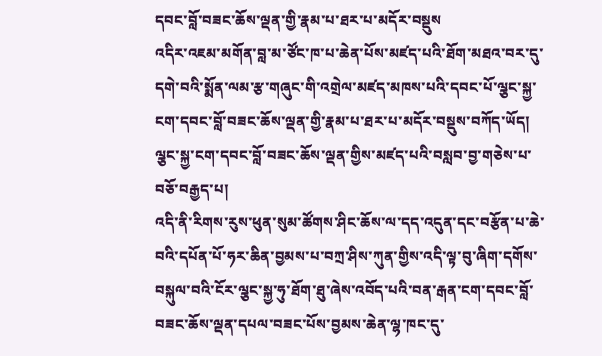དབང་བློ་བཟང་ཆོས་ལྡན་གྱི་རྣམ་པ་ཐར་པ་མདོར་བསྡུས
འདིར་འཇམ་མགོན་བླ་མ་ཙོང་ཁ་པ་ཆེན་པོས་མཛད་པའི་ཐོག་མཐའ་བར་དུ་དགེ་བའི་སྨོན་ལམ་རྩ་གཞུང་གི་འགྲེལ་མཛད་མཁས་པའི་དབང་པོ་ལྕང་སྐྱ་ངག་དབང་བློ་བཟང་ཆོས་ལྡན་གྱི་རྣམ་པ་ཐར་པ་མདོར་བསྡུས་བཀོད་ཡོད།
ལྕང་སྐྱ་ངག་དབང་བློ་བཟང་ཆོས་ལྡན་གྱིས་མཛད་པའི་བསླབ་བྱ་གཅེས་པ་བཅོ་བརྒྱད་པ།
འདི་ནི་རིགས་རུས་ཕུན་སུམ་ཚོགས་ཤིང་ཆོས་ལ་དད་འདུན་དང་བརྩོན་པ་ཆེ་བའི་དཔོན་པོ་ཧར་ཆིན་བྱམས་པ་བཀྲ་ཤིས་ཀུན་གྱིས་འདི་ལྟ་བུ་ཞིག་དགོས་བསྐུལ་བའི་ངོར་ལྕང་སྐྱ་ཧུ་ཐོག་ཐུ་ཞེས་འབོད་པའི་བན་རྒན་ངག་དབང་བློ་བཟང་ཆོས་ལྡན་དཔལ་བཟང་པོས་བྱམས་ཆེན་ལྷ་ཁང་དུ་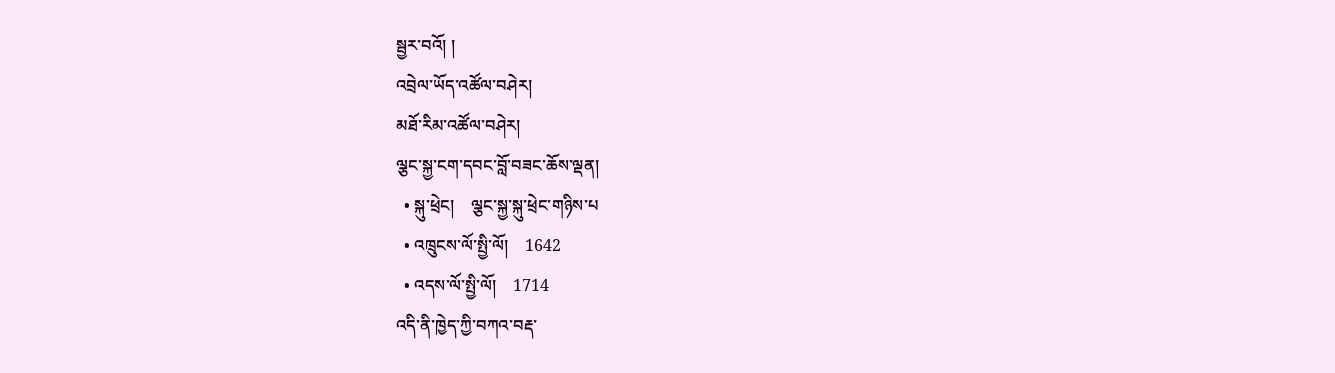སྦྱར་བའོ། །
འབྲེལ་ཡོད་འཚོལ་བཤེར།
མཐོ་རིམ་འཚོལ་བཤེར།
ལྕང་སྐྱ་ངག་དབང་བློ་བཟང་ཆོས་ལྡན།
  • སྐུ་ཕྲེང།    ལྕང་སྐྱ་སྐུ་ཕྲེང་གཉིས་པ
  • འཁྲུངས་ལོ་སྤྱི་ལོ།    1642
  • འདས་ལོ་སྤྱི་ལོ།    1714
འདི་ནི་ཁྱེད་ཀྱི་བཀའ་བརྡ་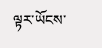ལྟར་ཡོངས་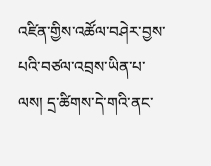འཛིན་གྱིས་འཚོལ་བཤེར་བྱས་པའི་བཙལ་འབྲས་ཡིན་པ་ལས། དྲ་ཚིགས་དེ་གའི་ནང་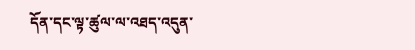དོན་དང་ལྟ་ཚུལ་ལ་འཐད་འདུན་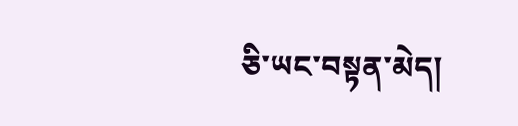ཅི་ཡང་བསྟན་མེད།